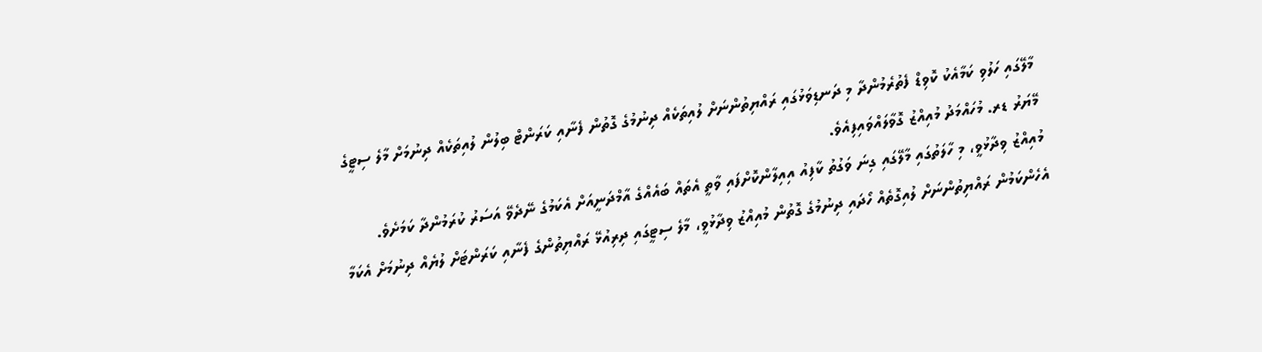މާލޭގައި ހަލުވި ކަމާއެކު ކޮވިޑް ފެތުރެމުންދާ މި ދަނޑިވަޅުގައި ރައްޔިތުންނަށް ލުއިތަކެއް ދިނުމުގެ ގޮތުން ފެނާއި ކަރަންޓް ބިލުން ލުއިތަކެއް ދިނުމަށް މާލެ ސިޓީގެ މޭޔަރު ޑރ. މުހައްމަދު މުއިއްޒު ގޮވާލައްވައިފިއެވެ.
މުއިއްޒު ވިދާޅުވީ، މި ހާލަތުގައި މާލޭގައި ގިނަ ވަގުތު ކާފިއު އިއިލާންކޮށްފައި ވާތީ އެތައް ބައެއްގެ އާމްދަނީއަށް އެކަމުގެ ނޭދެވޭ އަސަރު ކުރަމުންދާ ކަމަށެވެ. އެހެންކަމުން ރައްޔިތުންނަށް ލުއިގޮތެއް ހޯދައި ދިނުމުގެ ގޮތުން މުއިއްޒު ވިދާޅުވީ، މާލެ ސިޓީގައި ދިރިއުޅޭ ރައްޔިތުންގެ ފެނާއި ކަރަންޓަށް ލުޔެއް ދިނުމަށް އެކަމާ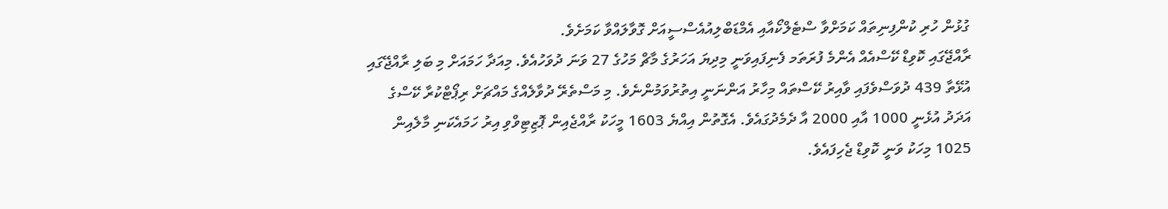ގުޅުން ހުރި ކުންފިނިތައް ކަމަށްވާ ސްޓެލްކޯއާއި އެމްޑަބްލިއުއެސްސީއަށް ގޮވާލައްވާ ކަމަށެވެ.
ރާއްޖޭގައި ކޮވިޑް ކޭސްއެއް އެންމެ ފުރަތަމ ފެނިފައިވަނީ މިދިޔަ އަހަރުގެ މާޗް މަހުގެ 27 ވަނަ ދުވަހުއެވެ. މިއަދާ ހަމައަށް މި ބަލި ރާއްޖޭގައި އުޅޭތާ 439 ދުވަސްވެފައި ވާއިރު ކޭސްތައް މިހާރު އަންނަނީ އިތުރުވަމުންނެވެ. މި މަސްތެރޭ ދުވާލެއްގެ މައްޗަށް ރިޕޯޓްކުރާ ކޭސްގެ އަދަދު އުޅެނީ 1000 އާއި 2000 އާ ދެމެދުގައެވެ. އެގޮތުން އިއްޔެ 1603 މީހަކު ރާއްޖެއިން ޕޮޒިޓިވްވި އިރު ހަމައެކަނި މާލެއިން 1025 މިހަކު ވަނީ ކޮވިޑް ޖެހިފައެވެ.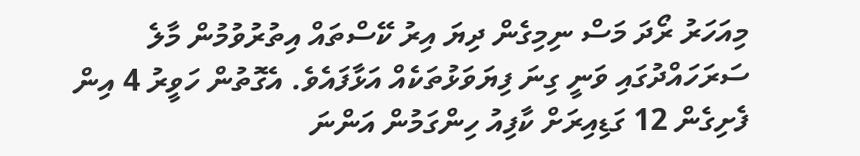މިއަހަރު ރޯދަ މަސް ނިމިގެން ދިޔަ އިރު ކޭސްތައް އިތުރުވުމުން މާލެ ސަރަހައްދުގައި ވަނީ ގިނަ ފިޔަވަޅުތަކެއް އަޅާފައެވެ. އެގޮތުން ހަވީރު 4 އިން ފެށިގެން 12 ގަޑިއިރަށް ކާފިއު ހިންގަމުން އަންނަ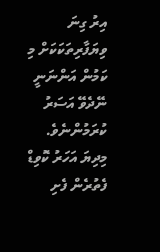އިރު ގިނަ ވިޔަފާރިތަކަކަށް މި ކަމުން އަންނަނީ ނޭދެވޭ އަސަރު ކުރަމުންނެވެ.
މިދިޔަ އަހަރު ކޮވިޑް ފެތުރެން ފެށި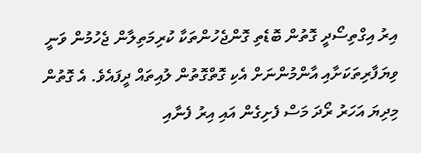އިރު އިގްތިސޯދީ ގޮތުން ބޮޑެތި ގޮންޖެހުންތަކާ ކުރިމަތިލާން ޖެހުމުން ވަނީ ވިޔަފާރިތަކަށާއި އާންމުންނަށް އެކި ގޮތްގޮތުން ލުއިތައް ދީފައެވެ. އެ ގޮތުން މިދިޔަ އަހަރު ރޯދަ މަސް ފެށިގެން އައި އިރު ފެނާއި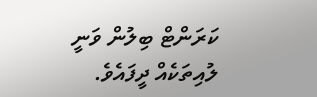ކަރަންޓް ބިލުން ވަނީ ލުއިތަކެއް ދީފައެވެ.